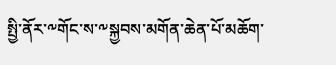སྤྱི་ནོར་༸གོང་ས་༸སྐྱབས་མགོན་ཆེན་པོ་མཆོག་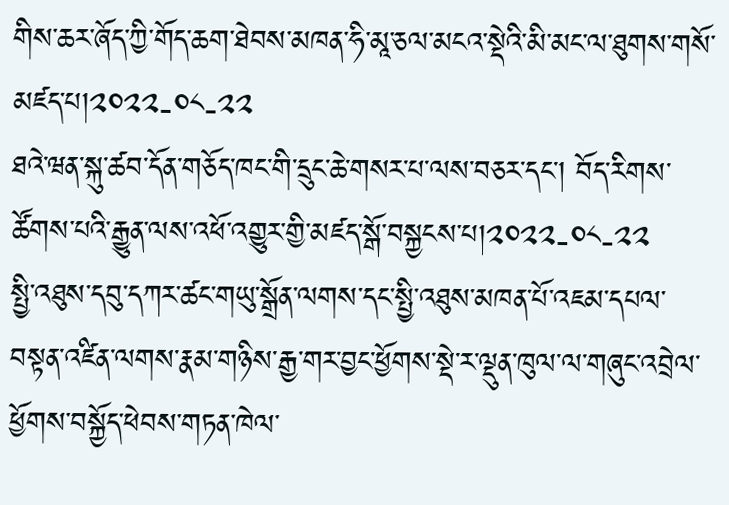གིས་ཆར་ཞོད་ཀྱི་གོད་ཆག་ཐེབས་མཁན་ཧི་མཱ་ཅལ་མངའ་སྡེའི་མི་མང་ལ་ཐུགས་གསོ་མཛད་པ།༢༠༢༢-༠༨-༢༢
ཐའེ་ཝན་སྐུ་ཚབ་དོན་གཅོད་ཁང་གི་དྲུང་ཆེ་གསར་པ་ལས་བཅར་དང་། བོད་རིགས་ཚོགས་པའི་རྒྱུན་ལས་འཕོ་འགྱུར་གྱི་མཛད་སྒོ་བསྐྱངས་པ།༢༠༢༢-༠༨-༢༢
སྤྱི་འཐུས་དབུ་དཀར་ཚང་གཡུ་སྒྲོན་ལགས་དང་སྤྱི་འཐུས་མཁན་པོ་འཇམ་དཔལ་བསྟན་འཛིན་ལགས་རྣམ་གཉིས་རྒྱ་གར་བྱང་ཕྱོགས་སྡེ་ར་ལྡུན་ཁུལ་ལ་གཞུང་འབྲེལ་ཕྱོགས་བསྐྱོད་ཕེབས་གཏན་ཁེལ་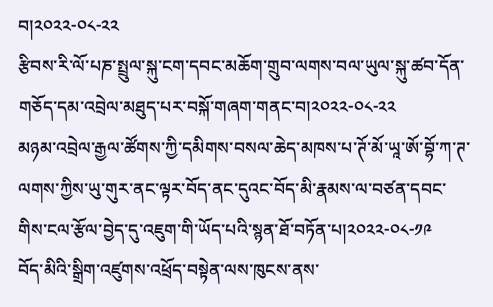བ།༢༠༢༢-༠༨-༢༢
རྩིབས་རི་ལོ་པཎ་སྤྲུལ་སྐུ་ངག་དབང་མཆོག་གྲུབ་ལགས་བལ་ཡུལ་སྐུ་ཚབ་དོན་གཅོད་དམ་འབྲེལ་མཐུད་པར་བསྐོ་གཞག་གནང་བ།༢༠༢༢-༠༨-༢༢
མཉམ་འབྲེལ་རྒྱལ་ཚོགས་ཀྱི་དམིགས་བསལ་ཆེད་མཁས་པ་ཊོ་མོ་ཡཱ་ཨོ་བྷོ་ཀ་ཊ་ལགས་ཀྱིས་ཡུ་གུར་ནང་ལྟར་བོད་ནང་དུའང་བོད་མི་རྣམས་ལ་བཙན་དབང་གིས་ངལ་རྩོལ་བྱེད་དུ་འཇུག་གི་ཡོད་པའི་སྙན་ཐོ་བཏོན་པ།༢༠༢༢-༠༨-༡༩
བོད་མིའི་སྒྲིག་འཛུགས་འཕྲོད་བསྟེན་ལས་ཁུངས་ནས་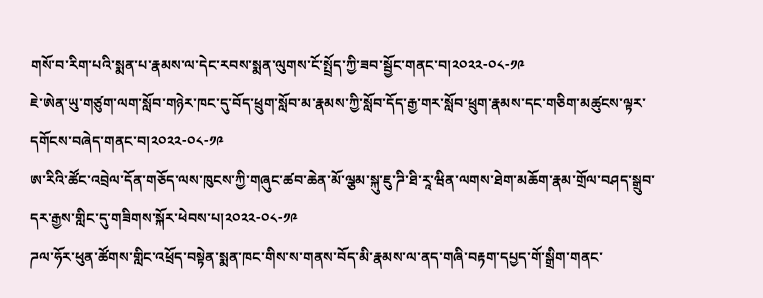གསོ་བ་རིག་པའི་སྨན་པ་རྣམས་ལ་དེང་རབས་སྨན་ལུགས་ངོ་སྤྲོད་ཀྱི་ཟབ་སྦྱོང་གནང་བ།༢༠༢༢-༠༨-༡༩
ཇེ་ཨེན་ཡུ་གཙུག་ལག་སློབ་གཉེར་ཁང་དུ་བོད་ཕྲུག་སློབ་མ་རྣམས་ཀྱི་སློབ་དོད་རྒྱ་གར་སློབ་ཕྲུག་རྣམས་དང་གཅིག་མཚུངས་ལྟར་དགོངས་བཞེད་གནང་བ།༢༠༢༢-༠༨-༡༩
ཨ་རིའི་ཚོང་འབྲེལ་དོན་གཅོད་ལས་ཁུངས་ཀྱི་གཞུང་ཚབ་ཆེན་མོ་ལྕམ་སྐུ་ཇུ་ཌི་ཐི་རཱ་ཝིན་ལགས་ཐེག་མཆོག་རྣམ་གྲོལ་བཤད་སྒྲུབ་དར་རྒྱས་གླིང་དུ་གཟིགས་སྐོར་ཕེབས་པ།༢༠༢༢-༠༨-༡༩
ཌལ་ཧོར་ཕུན་ཚོགས་གླིང་འཕྲོད་བསྟེན་སྨན་ཁང་གིས་ས་གནས་བོད་མི་རྣམས་ལ་ནད་གཞི་བརྟག་དཔྱད་གོ་སྒྲིག་གནང་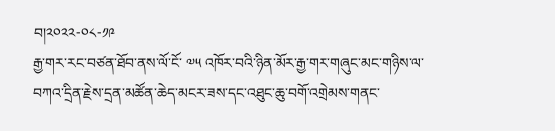བ།༢༠༢༢-༠༨-༡༩
རྒྱ་གར་རང་བཙན་ཐོབ་ནས་ལོ་ངོ་ ༧༥ འཁོར་བའི་ཉིན་མོར་རྒྱ་གར་གཞུང་མང་གཉིས་ལ་བཀའ་དྲིན་རྗེས་དྲན་མཚོན་ཆེད་མངར་ཟས་དང་འཐུང་ཆུ་བགོ་འགྲེམས་གནང་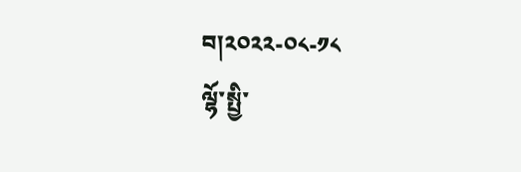བ།༢༠༢༢-༠༨-༡༨
ལྷོ་སྤྱི་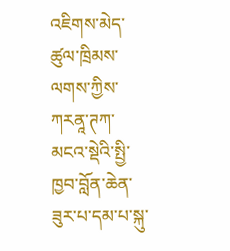འཇིགས་མེད་ཚུལ་ཁྲིམས་ལགས་ཀྱིས་ཀརནཱ་ཊཀ་མངའ་སྡེའི་སྤྱི་ཁྱབ་བློན་ཆེན་ཟུར་པ་དམ་པ་སྐུ་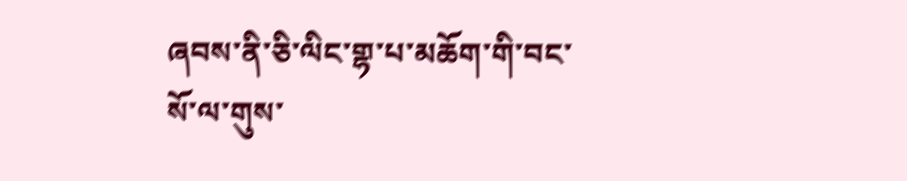ཞབས་ནི་ཅི་ལིང་གྷ་པ་མཆོག་གི་བང་སོ་ལ་གུས་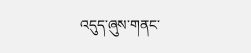འདུད་ཞུས་གནང་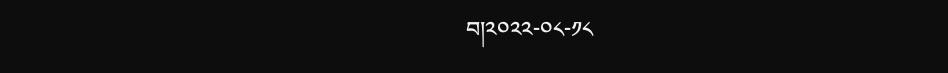བ།༢༠༢༢-༠༨-༡༨